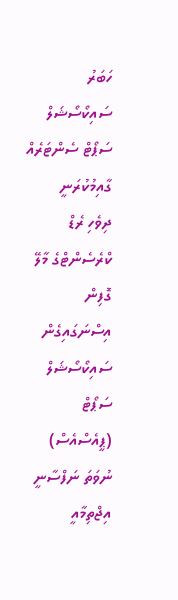ހަބަރު
ސައިކޯސޯޝަލް ސަޕޯޓް ސެންޓަރެއް ގާއިމުކުރަނީ
ދިވެހި ރެޑް ކްރެސެންޓްގެ މާލޭ ގޮފިން އިސްނަގައިގެން ސައިކޯސޯޝަލް ސަޕޯޓް (ޕީއެސްއެސް) ނުވަތަ ނަފްސާނީ އިޖްތިމާއީ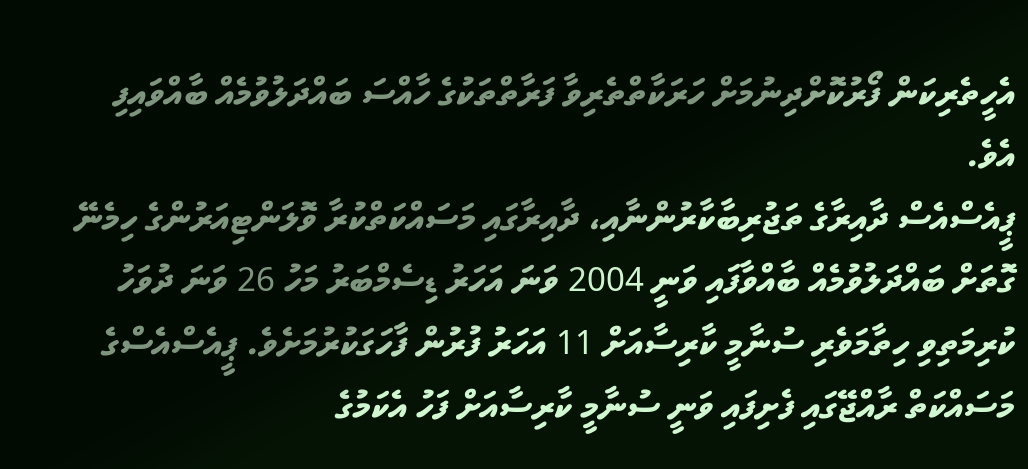އެހީތެރިކަން ފޯރުކޮށްދިނުމަށް ހަރަކާތްތެރިވާ ފަރާތްތަކުގެ ހާއްސަ ބައްދަލުވުމެއް ބާއްވައިފި އެވެ.
ޕީއެސްއެސް ދާއިރާގެ ތަޖުރިބާކާރުންނާއި، ދާއިރާގައި މަސައްކަތްކުރާ ވޮލަންޓިއަރުންގެ ހިމެނޭ ގޮތަށް ބައްދަލުވުމެއް ބާއްވާފައި ވަނީ 2004 ވަނަ އަހަރު ޑިސެމްބަރު މަހު 26 ވަނަ ދުވަހު ކުރިމަތިވި ހިތާމަވެރި ސުނާމީ ކާރިސާއަށް 11 އަހަރު ފުރުން ފާހަގަކުރުމަށެވެ. ޕީއެސްއެސްގެ މަސައްކަތް ރާއްޖޭގައި ފެށިފައި ވަނީ ސުނާމީ ކާރިސާއަށް ފަހު އެކަމުގެ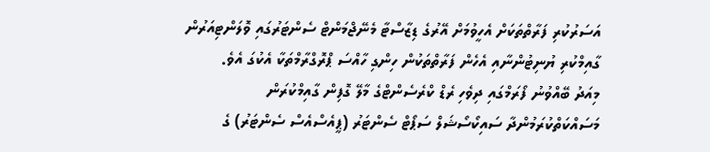އަސަރުކުރި ފަރާތްތަކަށް އެހީވުމަށް އޭރުގެ ޑިޒާސްޓާ މެނޭޖްމަންޓް ސެންޓަރުގައި ވޮލަންޓިއަރުން ގާއިމްކުރި ޔުނިޓުންނާއި އެހެން ފަރާތްތަކުން ހިންގި ހާއްސަ ޕްރޮގްރާމްތަކާ އެކުގަ އެވެ.
މިއަދު ބޭއްވުނު ފޯރަމްގައި ދިވެހި ރެޑް ކްރެސެންޓްގެ މާލޭ ގޮފިން ގާއިމްކުރަން މަސައްކަތްކުރަމުންދާ ސައިކޯސޯޝަލް ސަޕޯޓް ސެންޓަރު (ޕީއެސްއެސް ސެންޓަރު) ގެ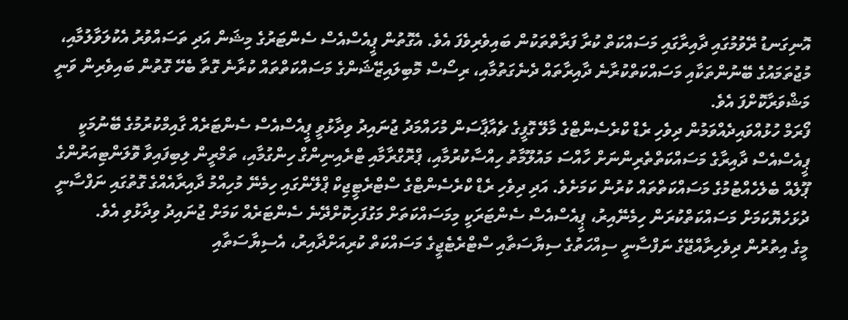އޮނިގަނޑު ރޭވުމުގައި ދާއިރާގައި މަސައްކަތް ކުރާ ފަރާތްތަކުން ބައިވެރިވެފަ އެވެ. އެގޮތުން ޕީއެސްއެސް ސެންޓަރުގެ މިޝަން އަދި ތަސައްވުރު އެކުލަވާލުމާއި، މުޖުތަމައުގެ ބޭނުންތަކާއި މަސައްކަތްކުރާނެ ދާއިރާތައް ދެނެގަތުމާއި، ރިސޯސް މޮބިލައިޒޭޝަންގެ މަސައްކަތްތައް ކުރާނެ ގޮތާ ބެހޭ ގޮތުން ބައިވެރިން ވަނީ މަޝްވަރާކޮށްފަ އެވެ.
ފޯރަމް ހުޅުއްވައިދެއްވަމުން ދިވެހި ރެޑް ކްރެސެންޓްގެ މާލޭ ގޮފީގެ ޗެއާޕާސަން މުހައްމަދު ޖުނައިދު ވިދާޅުވީ ޕީއެސްއެސް ސެންޓަރެއް ގާއިމްކުރުމުގެ ބޭނުމަކީ ޕީއެސްއެސް ދާއިރާގެ މަސައްކަތްތެރިންނަށް ހާއްސަ މައުލޫމާތު ހިއްސާކުރުމާއި، ޕްރޮގްރާމާއި ޓްރެއިނިންގް ހިންގުމާއި، ތަމްރީން ލިބިފައިވާ ވޮލަންޓިއަރުންގެ ޕޫލެއް ބެލެހެއްޓުމުގެ މަސައްކަތްތައް ކުރުން ކަމަށެވެ. އަދި ދިވެހި ރެޑް ކްރެސެންޓްގެ ސްޓްރެޓީޖިކް ޕްލޭންގައި ހިމެނޭ މުހިއްމު ދާއިރާއެއްގެ ގޮތުގައި ނަފްސާނީ ދުޅަހެޔޮކަމަށް މަސައްކަތްކުރަން ހިމެނޭއިރު، ޕީއެސްއެސް ސެންޓަރަކީ މިމަސައްކަތަށް މަގުފަހިކޮށްދޭނެ ސެންޓަރެއް ކަމަށް ޖުނައިދު ވިދާޅުވި އެވެ.
މީގެ އިތުރުން ދިވެހިރާއްޖޭގެ ނަފްސާނީ ސިއްހަތުގެ ސިޔާސަތާއި ސްޓްރެޓެޖީގެ މަސައްކަތް ކުރިއަށްދާއިރު، އެސިޔާސަތާއި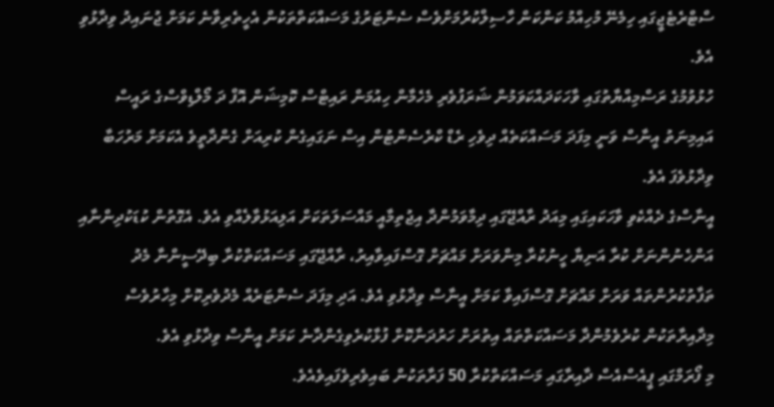ސްޓްރެޓެޖީގައި ހިމެނޭ މުހިއްމު ކަންކަން ހާސިލްކުރުމަށްވެސް ސެންޓަރުގެ މަސައްކަތްތަކުން އެހީތެރިވާނެ ކަމަށް ޖުނައިދު ވިދާޅުވި އެވެ.
ހުޅުވުމުގެ ރަސްމިއްޔާތުގައި ވާހަކަދައްކަވަމުން ޝަރަފުވެރި މެހެމާން ހިއުމަން ރައިޓްސް ކޮމިޝަން އޮފް ދަ މޯލްޑިވްސްގެ ރައީސް އައިމިނަތު އީނާސް ވަނީ މިފަދަ މަސައްކަތެއް ދިވެހި ރެޑް ކްރެސެންޓުން އިސް ނަގައިގެން ކުރިއަށް ގެންދާތީވެ އެކަމަށް މަރުހަބާ ވިދާޅުވެފަ އެވެ.
އީނާސްގެ ދެއްކެވި ވާހަކައިގައި މިއަދު ރާއްޖޭގައި ދިމާވަމުންދާ އިޖުތިމާއީ މައްސަލަތަކަށް އަލިއަޅުވާލެއްވި އެވެ. އެގޮތުން ކުޑަކުދިންނާއި އަންހެނުންނަށް ކުރާ އަނިޔާ ހީނުކުރާ މިންވަރަށް މައްޗަށް ގޮސްފައިވާއިރު، ރާއްޖޭގައި މަސައްކަތްކުރާ ބިދޭސީންނާ މެދު ތަފާތުކުރުންތައް ވަރަށް މައްޗަށް ގޮސްފައިވާ ކަމަށް އީނާސް ވިދާޅުވި އެވެ. އަދި މިފަދަ ސެންޓަރެއް މެދުވެރިކޮށް މިހާރުވެސް މިދާއިރާތަކުން ކުރެވެމުންދާ މަސައްކަތްތައް އިތުރަށް ހަރުދަނާކޮށް ފުޅާކުރެވިގެންދާނެ ކަމަށް އީނާސް ވިދާޅުވި އެވެ.
މި ފޯރަމްގައި ޕީއެސްއެސް ދާއިރާގައި މަސައްކަތްކުރާ 50 ފަރާތަކުން ބައިވެރިވެފައިވެއެވެ.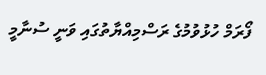ފޯރަމް ހުޅުވުމުގެ ރަސްމިއްޔާތުގައި ވަނީ ސުނާމީ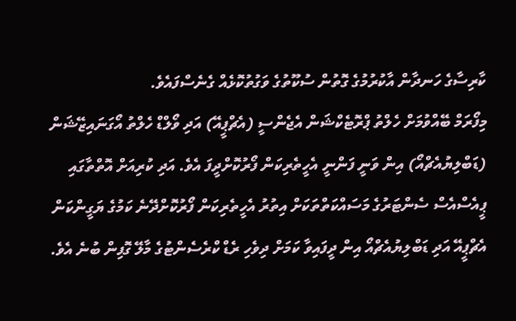ކާރިސާގެ ހަނދާން އާކުރުމުގެ ގޮތުން ސުކޫތުގެ ވަގުތުކޮޅެއް ގެނެސްފައެވެ.
މިފޯރަމް ބޭއްވުމަށް ހެލްތު ޕްރޮޓެކްޝަން އެޖެންސީ (އެޗްޕީއޭ) އަދި ވޯލްޑް ހެލްތު އޯގަނައިޒޭޝަން (ޑަބްލިޔުއެޗްއޯ) އިން ވަނީ ފަންނީ އެހީތެރިކަން ފޯރުކޮށްދީފަ އެވެ. އަދި ކުރިއަށް އޮތްތާގައި ޕީއެސްއެސް ސެންޓަރުގެ މަސައްކަތްތަކަށް އިތުރު އެހީތެރިކަން ފޯރުކޮށްދޭނެ ކަމުގެ ޔަގީންކަން އެޗްޕީއޭ އަދި ޑަބްލިޔުއެޗްއޯ އިން ދީފައިވާ ކަމަށް ދިވެހި ރެޑް ކްރެސެންޓުގެ މާލޭ ގޮފިން ބުނެ އެވެ.